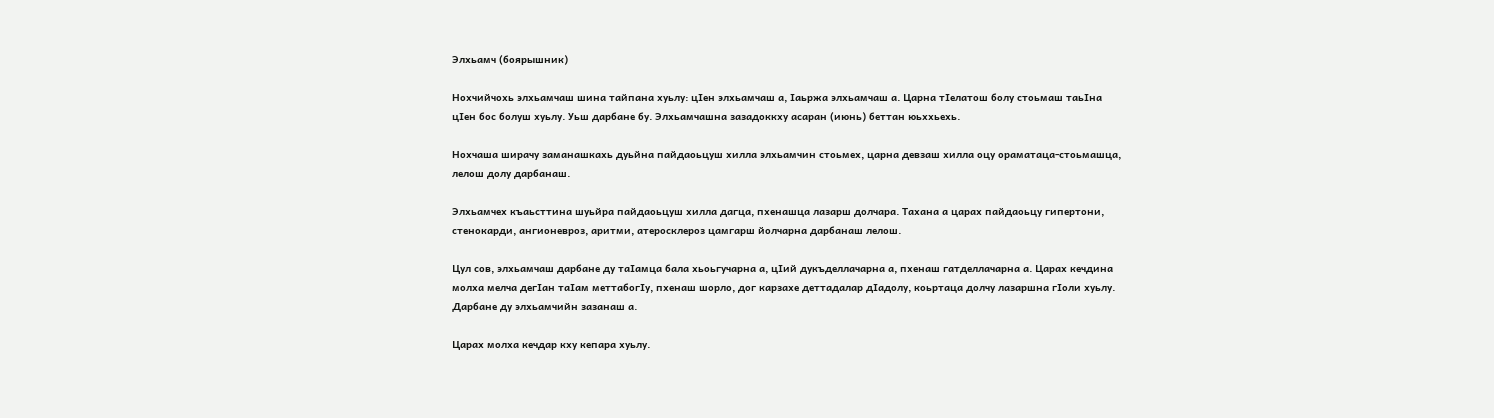Элхьамч (боярышник)

Нохчийчохь элхьамчаш шина тайпана хуьлу: цIен элхьамчаш а, Iаьржа элхьамчаш а. Царна тIелатош болу стоьмаш таьIна цIен бос болуш хуьлу. Уьш дарбане бу. Элхьамчашна зазадоккху асаран (июнь) беттан юьххьехь.

Нохчаша ширачу заманашкахь дуьйна пайдаоьцуш хилла элхьамчин стоьмех, царна девзаш хилла оцу ораматаца-стоьмашца, лелош долу дарбанаш.

Элхьамчех къаьсттина шуьйра пайдаоьцуш хилла дагца, пхенашца лазарш долчара. Тахана а царах пайдаоьцу гипертони, стенокарди, ангионевроз, аритми, атеросклероз цамгарш йолчарна дарбанаш лелош.

Цул сов, элхьамчаш дарбане ду таIамца бала хьоьгучарна а, цIий дукъделлачарна а, пхенаш гатделлачарна а. Царах кечдина молха мелча дегIан таIам меттабогIу, пхенаш шорло, дог карзахе деттадалар дIадолу, коьртаца долчу лазаршна гIоли хуьлу. Дарбане ду элхьамчийн зазанаш а.

Царах молха кечдар кху кепара хуьлу.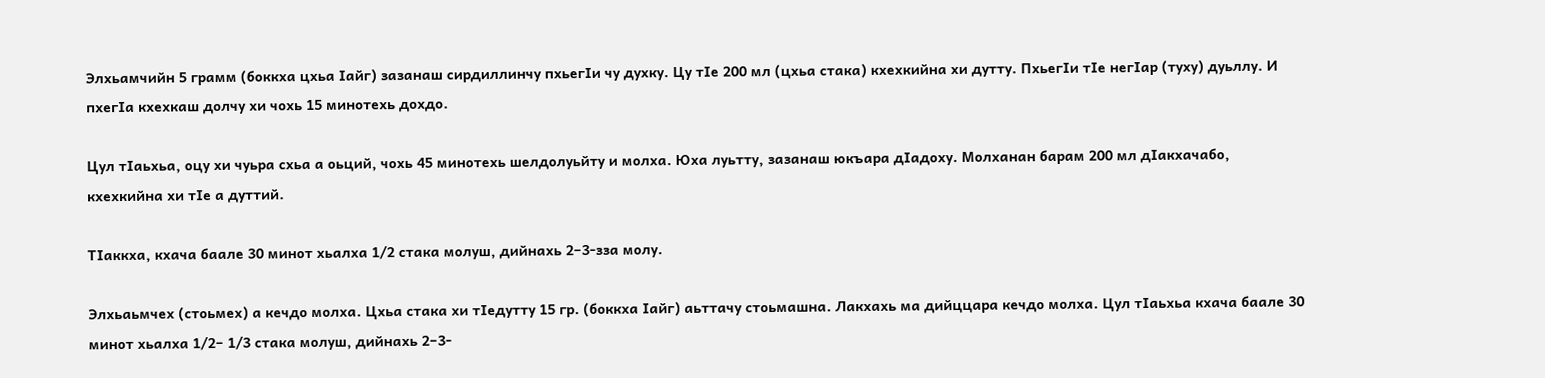Элхьамчийн 5 грамм (боккха цхьа Iайг) зазанаш сирдиллинчу пхьегIи чу духку. Цу тIе 200 мл (цхьа стака) кхехкийна хи дутту. ПхьегIи тIе негIар (туху) дуьллу. И пхегIа кхехкаш долчу хи чохь 15 минотехь дохдо.

Цул тIаьхьа, оцу хи чуьра схьа а оьций, чохь 45 минотехь шелдолуьйту и молха. Юха луьтту, зазанаш юкъара дIадоху. Молханан барам 200 мл дIакхачабо, кхехкийна хи тIе а дуттий.

ТIаккха, кхача баале 30 минот хьалха 1/2 стака молуш, дийнахь 2–3-зза молу.

Элхьаьмчех (стоьмех) а кечдо молха. Цхьа стака хи тIедутту 15 гр. (боккха Iайг) аьттачу стоьмашна. Лакхахь ма дийццара кечдо молха. Цул тIаьхьа кхача баале 30 минот хьалха 1/2– 1/3 стака молуш, дийнахь 2–3-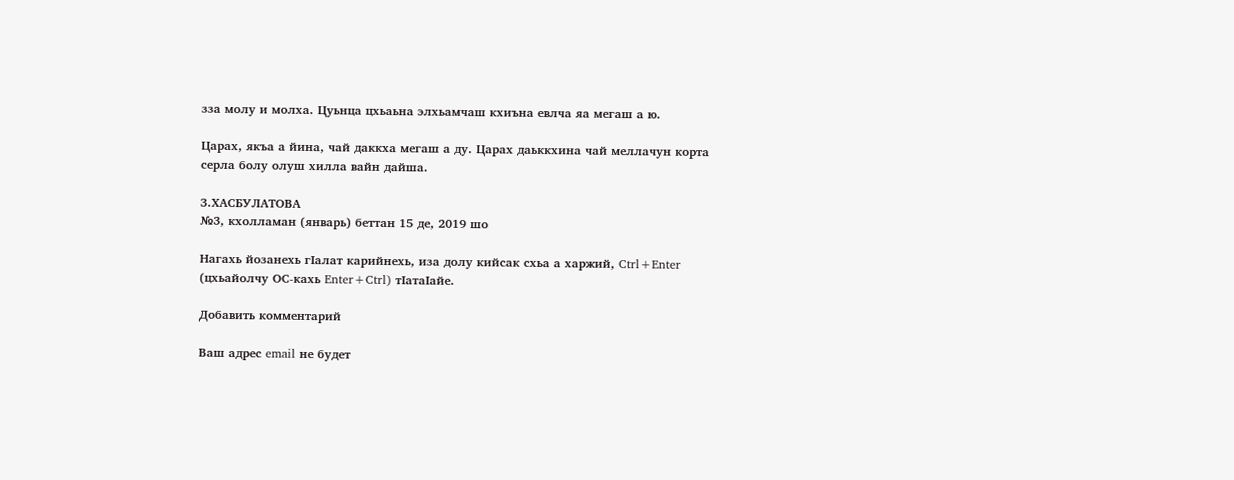зза молу и молха. Цуьнца цхьаьна элхьамчаш кхиъна евлча яа мегаш а ю.

Царах, якъа а йина, чай даккха мегаш а ду. Царах даьккхина чай меллачун корта серла болу олуш хилла вайн дайша.

З.ХАСБУЛАТОВА
№3, кхолламан (январь) беттан 15 де, 2019 шо

Нагахь йозанехь гIалат карийнехь, иза долу кийсак схьа а харжий, Ctrl+Enter (цхьайолчу ОС-кахь Enter+Ctrl) тIатаIайе.

Добавить комментарий

Ваш адрес email не будет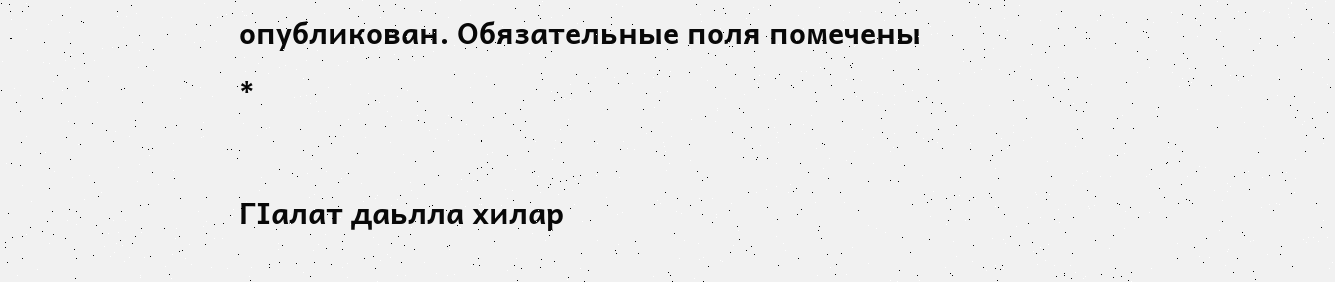опубликован. Обязательные поля помечены *

ГIалат даьлла хилар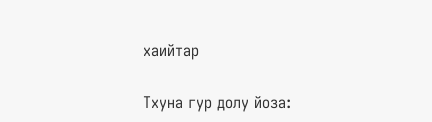хаийтар

Тхуна гур долу йоза: